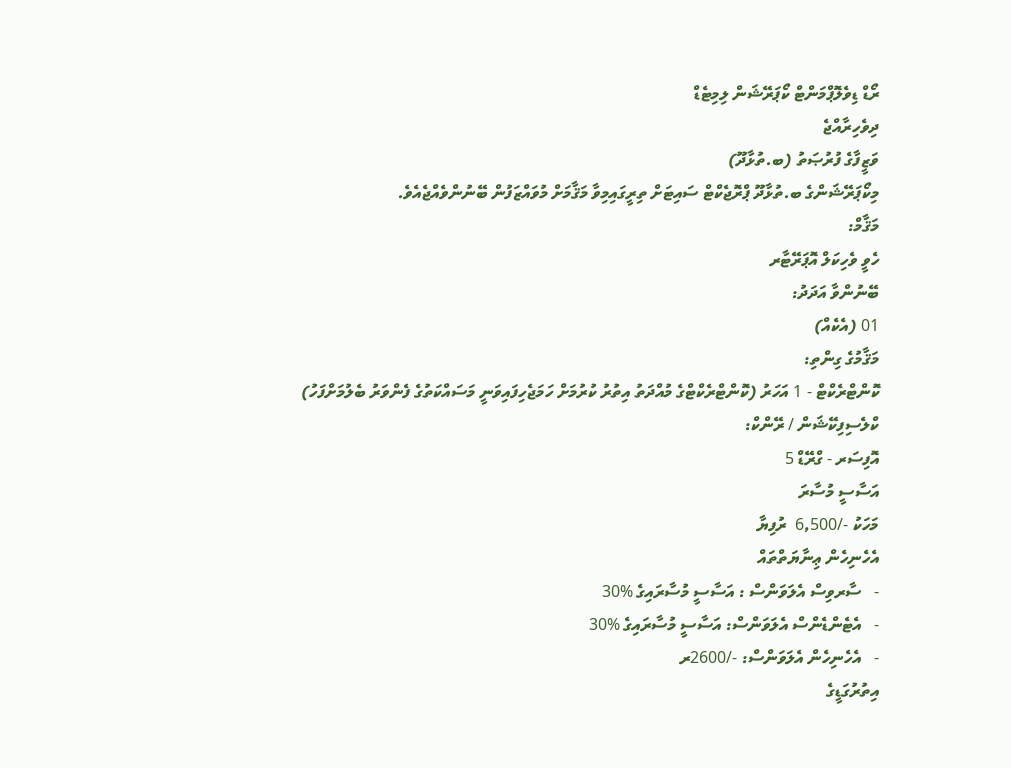ރޯޑް ޑިވެލޮޕްމަންޓް ކޯޕަރޭޝަން ލިމިޓެޑް
ދިވެހިރާއްޖެ
ވަޒީފާގެ ފުރުޞަތު (ބ.ތުޅާދޫ)
މިކޯޕަރޭޝަންގެ ބ.ތުޅާދޫ ޕްރޮޖެކްޓް ސައިޓަށް ތިރީގައިމިވާ މަޤާމަށް މުވައްޒަފުން ބޭނުންވެއްޖެއެވެ.
މަޤާމް:
ހެވީ ވެހިކަލް އޮޕަރޭޓާރ
ބޭނުންވާ އަދަދު:
01 (އެކެއް)
މަޤާމުގެ ގިންތި:
ކޮންޓްރެކްޓް - 1 އަހަރު (ކޮންޓްރެކްޓްގެ މުއްދަތު އިތުރު ކުރުމަށް ހަމަޖެހިފައިވަނީ މަސައްކަތުގެ ފެންވަރު ބެލުމަށްފަހު)
ކްލެސިފިކޭޝަން / ރޭންކް:
އޮފިސަރ - ގްރޭޑް 5
އަސާސީ މުސާރަ
މަހަކު -/6,500  ރުފިޔާ
އެހެނިހެން ޢިނާޔަތްތައް
-   ސާރވިސް އެލަވަންސް : އަސާސީ މުސާރައިގެ %30
-   އެޓެންޑެންސް އެލަވަންސް: އަސާސީ މުސާރައިގެ %30
-   އެހެނިހެން އެލަވަންސް: -/2600ރ
އިތުރުގަޑީގެ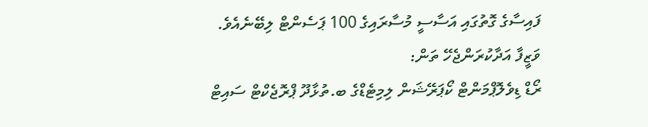ފައިސާގެ ގޮތުގައި އަސާސީ މުސާރައިގެ 100 ޕަސެންޓް ލިބޭނެއެވެ.
ވަޒީފާ އަދާކުރަންޖެހޭ ތަން:
ރޯޑް ޑިވެލޮޕްމަންޓް ކޯޕަރޭޝަން ލިމިޓެޑްގެ ބ.ތުޅާދޫ ޕްރޮޖެކްޓް ސައިޓް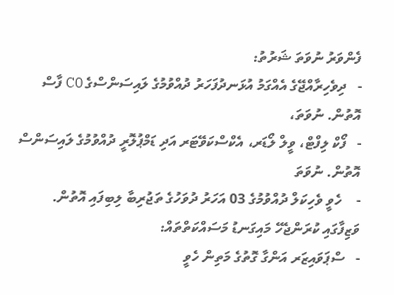ފެންވަރު ނުވަތަ ޝަރުތު:
-   ދިވެހިރާއްޖޭގެ އެއްގަމު އުޅަނދުފަހަރު ދުއްވުމުގެ ލައިސަންސްގެ C0 ފާސް އޮތުން. ނުވަތަ،
-   ފޯކް ލިފްޓް، ވީލް ލޯޑަރ، އެކްސްކަވޭޓަރ އަދި ޑަމްޕުލޮރީ ދުއްވުމުގެ ލައިސަންސް އޮތުން. ނުވަތަ
-    ހެވީ ވެހިކަލް ދުއްވުމުގެ 03 އަހަރު ދުވަހުގެ ތަޖުރިބާ ލިބިފައި އޮތުން.
ވަޒިފާގައި ކުރަންޖެހޭ މައިގަނޑު މަސައްކަތްތައް:
-   ސްޕަވައިޒަރ އަންގާ ގޮތުގެ މަތިން ހެވީ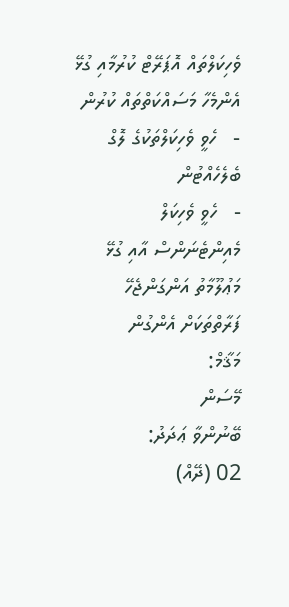ވެހިކަލްތައް އޮޕަރޭޓް ކުރުމާއި ގުޅޭ އެންމެހާ މަސައްކަތްތައް ކުރުން
-   ހެވީ ވެހިކަލްތަކުގެ ލޮގް ބެލެހެއްޓުން
-   ހެވީ ވެހިކަލް މެއިންޓެނަންސް އާއި ގުޅޭ މަޢުލޫމާތު އަންގަންޖެހޭ ފަރާތްތަކަށް އެންގުން
މަޤާމް:
މޭސަން
ބޭނުންވާ ޢަދަދު:
02 (ދޭއް)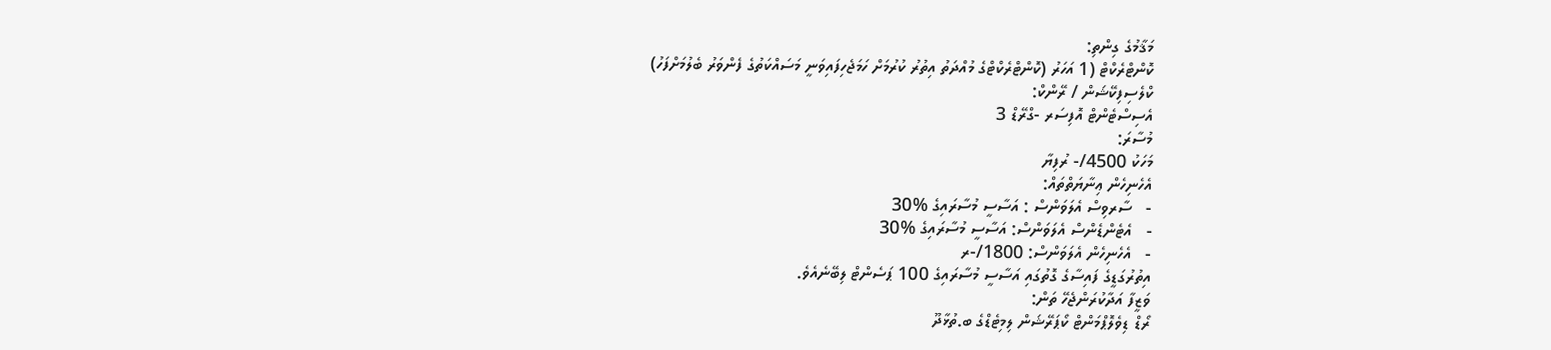މަޤާމުގެ ގިންތި:
ކޮންޓްރެކްޓް (1 އަހަރު (ކޮންޓްރެކްޓްގެ މުއްދަތު އިތުރު ކުރުމަށް ހަމަޖެހިފައިވަނީ މަސައްކަތުގެ ފެންވަރު ބެލުމަށްފަހު)
ކްލެސިފިކޭޝަން / ރޭންކް:
އެސިސްޓެންޓް އޮފިސަރ -ގްރޭޑް 3
މުސާރަ:
މަހަކު 4500/- ރުފިޔާ
އެހެނިހެން ޢިނާޔަތްތައް:
-   ސާރވިސް އެލަވަންސް : އަސާސީ މުސާރައިގެ %30
-   އެޓެންޑެންސް އެލަވަންސް: އަސާސީ މުސާރައިގެ %30
-   އެހެނިހެން އެލަވަންސް: 1800/-ރ
އިތުރުގަޑީގެ ފައިސާގެ ގޮތުގައި އަސާސީ މުސާރައިގެ 100 ޕަސެންޓް ލިބޭނެއެވެ.
ވަޒީފާ އަދާކުރަންޖެހޭ ތަން:
ރޯޑް ޑިވެލޮޕްމަންޓް ކޯޕަރޭޝަން ލިމިޓެޑްގެ ބ.ތުޅާދޫ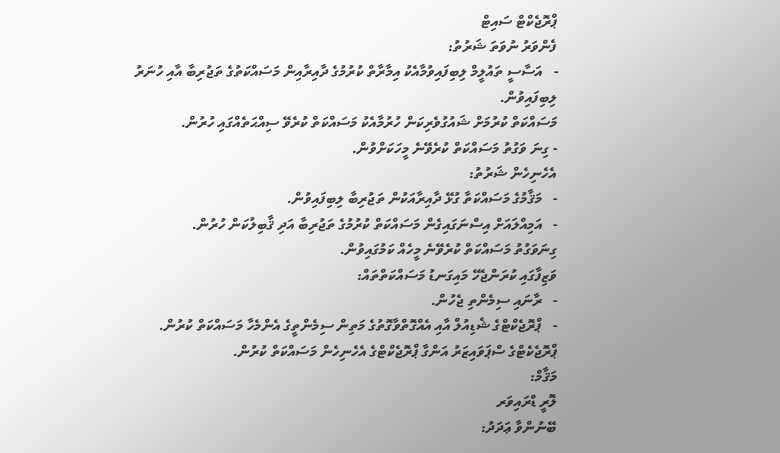ޕްރޮޖެކްޓް ސައިޓް
ފެންވަރު ނުވަތަ ޝަރުތު:
-   އަސާސީ ތައުލީމް ލިބިފައިވުމާއެކު އިމާރާތް ކުރުމުގެ ދާއިރާއިން މަސައްކަތުގެ ތަޖުރިބާ އާއި ހުނަރު ލިބިފައިވުން.
މަސައްކަތް ކުރުމަށް ޝައުގުވެރިކަން ހުރުމާއެކު މަސައްކަތް ކުރެވޭ ސިއްޙަތެއްގައި ހުރުން.
- ގިނަ ވަގުތު މަސައްކަތް ކުރެވޭނެ މީހަކަށްވުން.
އެހެނިހެން ޝަރުތު:
-   މަޤާމުގެ މަސައްކަތާ ގުޅޭ ދާއިރާއަކުން ތަޖުރިބާ ލިބިފައިވުން.
-   އަމިއްލައަށް އިސްނަގައިގެން މަސައްކަތް ކުރުމުގެ ތަޖުރިބާ އަދި ޤާބިލުކަން ހުރުން.
ގިނަވަގުތު މަސައްކަތް ކުރެވޭނެ މީހެއް ކަމުގައިވުން.
ވަޒިފާގައި ކުރަންޖެހޭ މައިގަނޑު މަސައްކަތްތައް:
-   ރާނައި ސިމެންތި ޖެހުން.
-   ޕްރޮޖެކްޓްގެ ޝެޑިއުލް އާއި އެއްގޮތްވާގޮތުގެ މަތިން ސިމެންތީގެ އެންމެހާ މަސައްކަތް ކުރުން.
ޕްރޮޖެކެޓްގެ ސްޕަވައިޒަރު އަންގާ ޕްރޮޖެކްޓްގެ އެހެނިހެން މަސައްކަތް ކުރުން.
މަޤާމް:
ލޮރީ ޑްރައިވަރ
ބޭނުންވާ ޢަދަދު: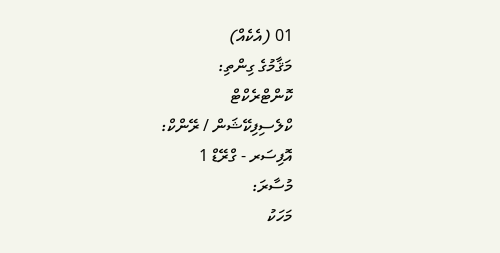01 (އެކެއް)
މަޤާމުގެ ގިންތި:
ކޮންޓްރެކްޓް
ކްލެސިފިކޭޝަން / ރޭންކް:
އޮފިސަރ - ގްރޭޑް 1
މުސާރަ:
މަހަކު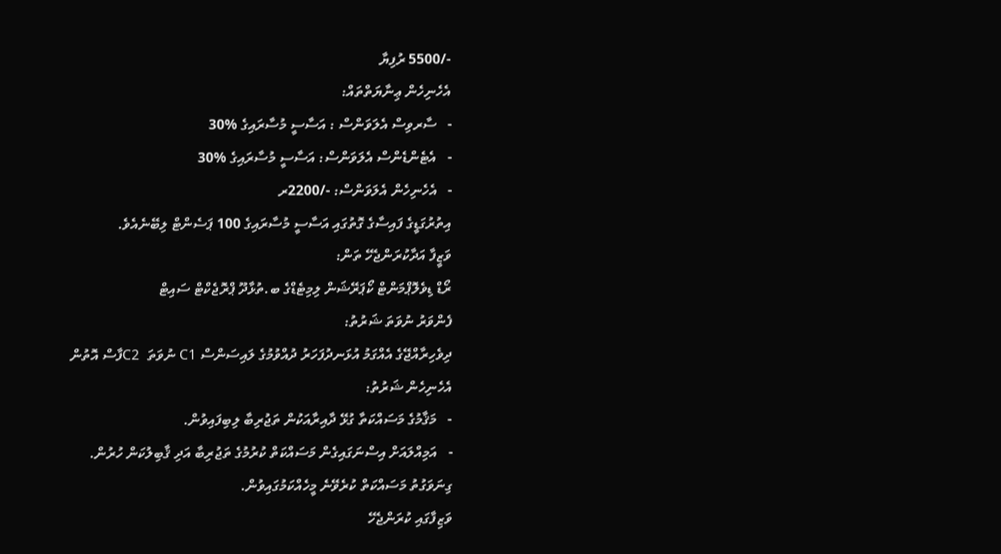-/5500 ރުފިޔާ
އެހެނިހެން ޢިނާޔަތްތައް:
-   ސާރވިސް އެލަވަންސް : އަސާސީ މުސާރައިގެ %30
-   އެޓެންޑެންސް އެލަވަންސް: އަސާސީ މުސާރައިގެ %30
-   އެހެނިހެން އެލަވަންސް: -/2200ރ
އިތުރުގަޑީގެ ފައިސާގެ ގޮތުގައި އަސާސީ މުސާރައިގެ 100 ޕަސެންޓް ލިބޭނެއެވެ.
ވަޒީފާ އަދާކުރަންޖެހޭ ތަން:
ރޯޑް ޑިވެލޮޕްމަންޓް ކޯޕަރޭޝަން ލިމިޓެޑްގެ ބ.ތުޅާދޫ ޕްރޮޖެކްޓް ސައިޓް
ފެންވަރު ނުވަތަ ޝަރުތު:
ދިވެހިރާއްޖޭގެ އެއްގަމު އުޅަނދުފަހަރު ދުއްވުމުގެ ލައިސަންސް C1 ނުވަތަ  C2ފާސް އޮތުން
އެހެނިހެން ޝަރުތު:
-   މަޤާމުގެ މަސައްކަތާ ގުޅޭ ދާއިރާއަކުން ތަޖުރިބާ ލިބިފައިވުން.
-   އަމިއްލައަށް އިސްނަގައިގެން މަސައްކަތް ކުރުމުގެ ތަޖުރިބާ އަދި ޤާބިލުކަން ހުރުން.
ގިނަވަގުތު މަސައްކަތް ކުރެވޭނެ މީހެއްކަމުގައިވުން.
ވަޒިފާގައި ކުރަންޖެހޭ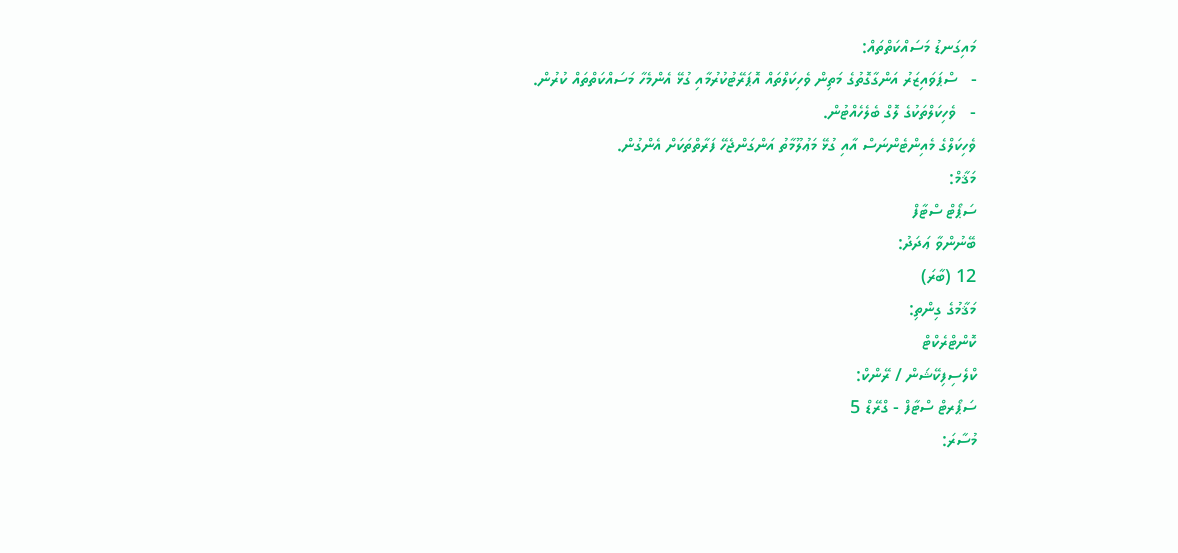މައިގަނޑު މަސައްކަތްތައް:
-   ސްޕަވައިޒަރު އަންގާގޮތުގެ މަތިން ވެހިކަލްތައް އޮޕަރޭޓުކުރުމާއި ގުޅޭ އެންމެހާ މަސައްކަތްތައް ކުރުން.
-   ވެހިކަލްތަކުގެ ލޮގް ބެލެހެއްޓުން.
ވެހިކަލްގެ މެއިންޓެންނަސް އާއި ގުޅޭ މަޢުލޫމާތު އަންގަންޖެހޭ ފަރާތްތަކަށް އެންގުން.
މަޤާމް:
ސަޕޯޓް ސްޓާފް
ބޭނުންވާ ޢަދަދު:
12 (ބާރަ)
މަޤާމުގެ ގިންތި:
ކޮންޓްރެކްޓް
ކްލެސިފިކޭޝަން / ރޭންކް:
ސަޕޯރޓް ސްޓާފް - ގްރޭޑް 5
މުސާރަ: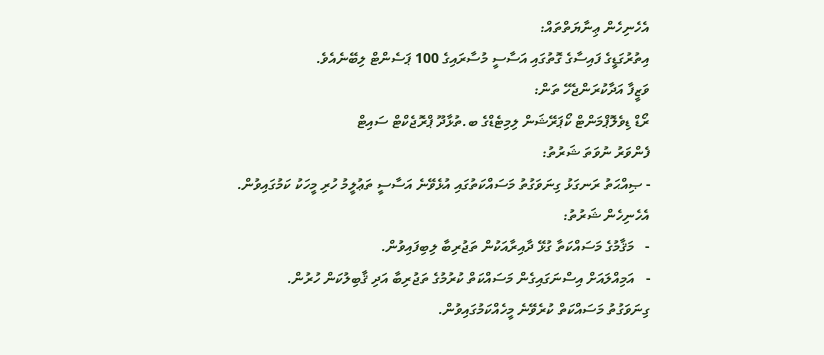އެހެނިހެން ޢިނާޔަތްތައް:
އިތުރުގަޑީގެ ފައިސާގެ ގޮތުގައި އަސާސީ މުސާރައިގެ 100 ޕަސެންޓް ލިބޭނެއެވެ.
ވަޒީފާ އަދާކުރަންޖެހޭ ތަން:
ރޯޑް ޑިވެލޮޕްމަންޓް ކޯޕަރޭޝަން ލިމިޓެޑްގެ ބ.ތުޅާދޫ ޕްރޮޖެކްޓް ސައިޓް
ފެންވަރު ނުވަތަ ޝަރުތު:
- ޞިއްޙަތު ރަނގަޅު ގިނަވަގުތު މަސައްކަތުގައި އުޅެވޭނެ އަސާސީ ތަޢުލީމު ހުރި މީހަކު ކަމުގައިވުން.
އެހެނިހެން ޝަރުތު:
-   މަޤާމުގެ މަސައްކަތާ ގުޅޭ ދާއިރާއަކުން ތަޖުރިބާ ލިބިފައިވުން.
-   އަމިއްލައަށް އިސްނަގައިގެން މަސައްކަތް ކުރުމުގެ ތަޖުރިބާ އަދި ޤާބިލުކަން ހުރުން.
ގިނަވަގުތު މަސައްކަތް ކުރެވޭނެ މީހެއްކަމުގައިވުން.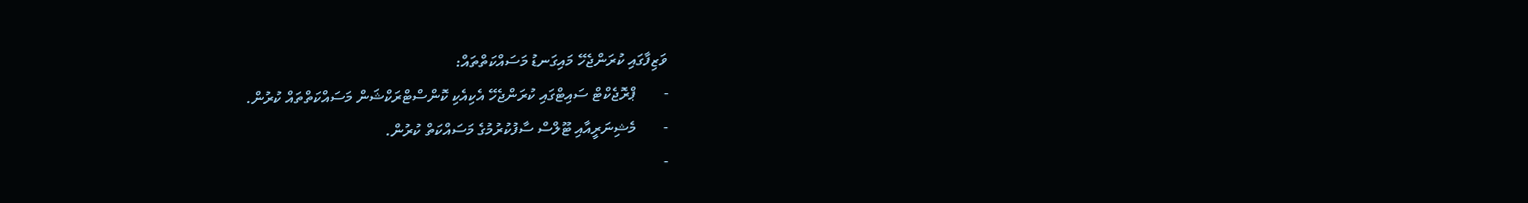ވަޒިފާގައި ކުރަންޖެހޭ މައިގަނޑު މަސައްކަތްތައް:
-       ޕްރޮޖެކްޓް ސައިޓްގައި ކުރަންޖެހޭ އެކިއެކި ކޮންސްޓްރަކްޝަން މަސައްކަތްތައް ކުރުން.
-       މެޝިނަރީއާއި ޓޫލްސް ސާފުކުރުމުގެ މަސައްކަތް ކުރުން.
-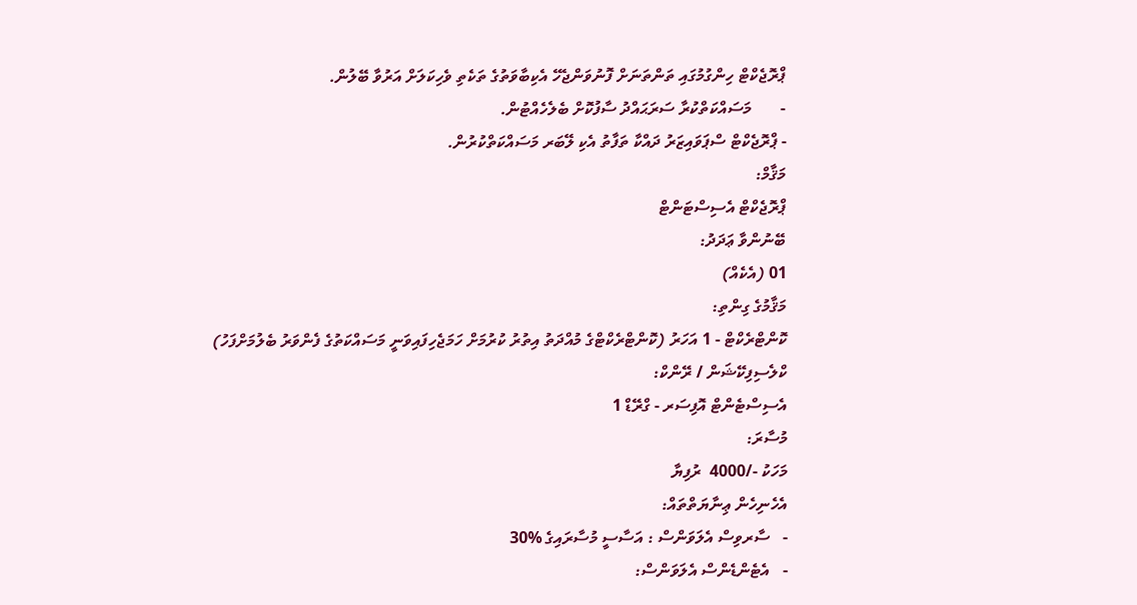ޕްރޮޖެކްޓް ހިންގުމުގައި ތަންތަނަށް ފޮނުވަންޖެހޭ އެކިބާވަތުގެ ތަކެތި ވެހިކަލަށް އަރުވާ ބޭލުން.
-       މަސައްކަތްކުރާ ސަރަޙައްދު ސާފުކޮށް ބެލެހެއްޓުން.
- ޕްރޮޖެކްޓް ސްޕަވައިޒަރު ދައްކާ ތަފާތު އެކި ލޭބަރ މަސައްކަތްކުރުން.
މަޤާމް:
ޕްރޮޖެކްޓް އެސިސްޓަންޓް
ބޭނުންވާ ޢަދަދު:
01 (އެކެއް)
މަޤާމުގެ ގިންތި:
ކޮންޓްރެކްޓް - 1 އަހަރު (ކޮންޓްރެކްޓްގެ މުއްދަތު އިތުރު ކުރުމަށް ހަމަޖެހިފައިވަނީ މަސައްކަތުގެ ފެންވަރު ބެލުމަށްފަހު)
ކްލެސިފިކޭޝަން / ރޭންކް:
އެސިސްޓެންޓް އޮފިސަރ - ގްރޭޑް 1
މުސާރަ:
މަހަކު -/4000  ރުފިޔާ
އެހެނިހެން ޢިނާޔަތްތައް:
-   ސާރވިސް އެލަވަންސް : އަސާސީ މުސާރައިގެ %30
-   އެޓެންޑެންސް އެލަވަންސް: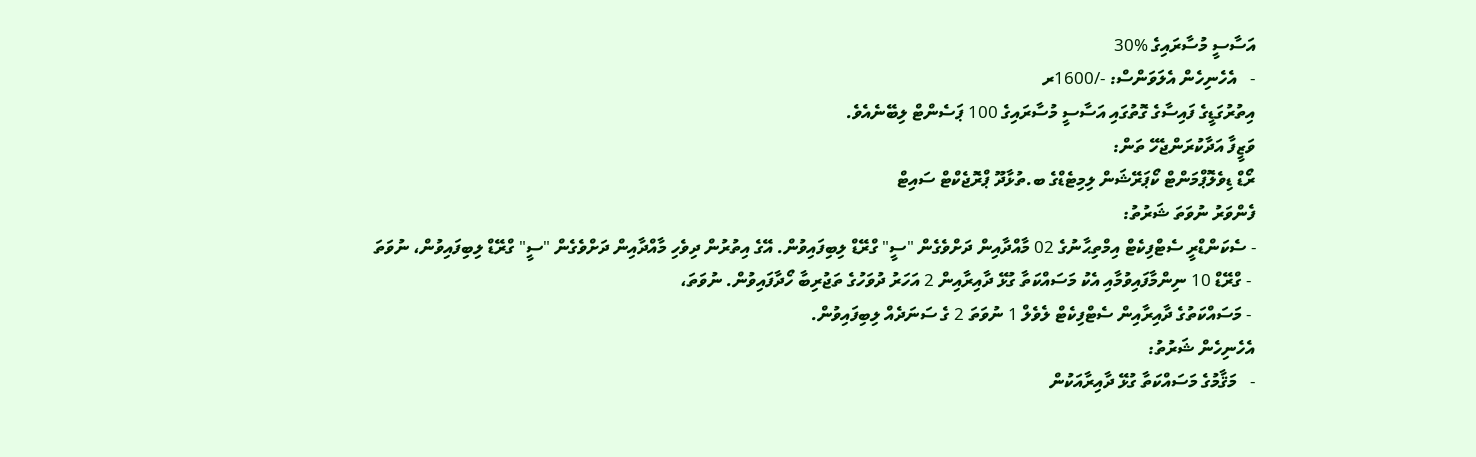އަސާސީ މުސާރައިގެ %30
-   އެހެނިހެން އެލަވަންސް: -/1600ރ
އިތުރުގަޑީގެ ފައިސާގެ ގޮތުގައި އަސާސީ މުސާރައިގެ 100 ޕަސެންޓް ލިބޭނެއެވެ.
ވަޒީފާ އަދާކުރަންޖެހޭ ތަން:
ރޯޑް ޑިވެލޮޕްމަންޓް ކޯޕަރޭޝަން ލިމިޓެޑްގެ ބ.ތުޅާދޫ ޕްރޮޖެކްޓް ސައިޓް
ފެންވަރު ނުވަތަ ޝަރުތު:
- ސެކަންޑްރީ ސެޓްފިކެޓް އިމްތިޙާނުގެ 02 މާއްދާއިން ދަށްވެގެން "ސީ" ގްރޭޑް ލިބިފައިވުން. އޭގެ އިތުރުން ދިވެހި މާއްދާއިން ދަށްވެގެން "ސީ" ގްރޭޑް ލިބިފައިވުން، ނުވަތަ
 - ގްރޭޑް 10 ނިންމާފައިވުމާއި އެކު މަސައްކަތާ ގުޅޭ ދާއިރާއިން 2 އަހަރު ދުވަހުގެ ތަޖުރިބާ ހޯދާފައިވުން. ނުވަތަ،
 - މަސައްކަތުގެ ދާއިރާއިން ސެޓްފިކެޓް ލެވެލް 1 ނުވަތަ 2 ގެ ސަނަދެއް ލިބިފައިވުން.
އެހެނިހެން ޝަރުތު:
-   މަޤާމުގެ މަސައްކަތާ ގުޅޭ ދާއިރާއަކުން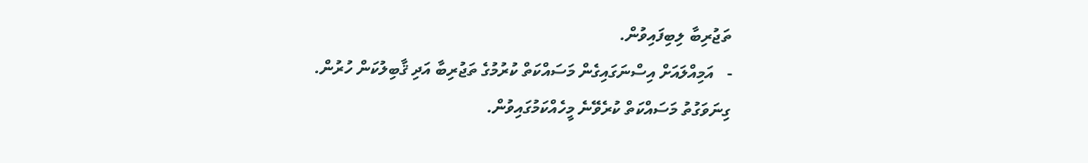ތަޖުރިބާ ލިބިފައިވުން.
-   އަމިއްލައަށް އިސްނަގައިގެން މަސައްކަތް ކުރުމުގެ ތަޖުރިބާ އަދި ޤާބިލުކަން ހުރުން.
ގިނަވަގުތު މަސައްކަތް ކުރެވޭނެ މީހެއްކަމުގައިވުން.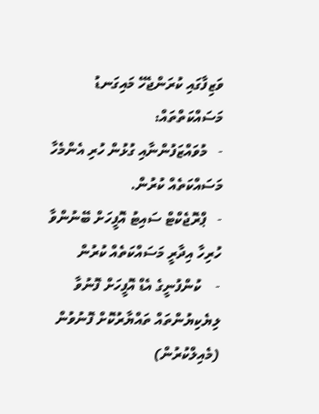ވަޒިފާގައި ކުރަންޖެހޭ މައިގަނޑު މަސައްކަތްތައް:
-   މުވައްޒަފުންނާއި ގުޅުން ހުރި އެންމެހާ މަސައްކަތެއް ކުރުން.
-   ޕްރޮޖެކްޓް ސައިޓު އޮފީހަށް ބޭނުންވާ ހުރިހާ އިދާރީ މަސައްކަތެއް ކުރުން
-    ކުންފުނީގެ އެޑް އޮފީހަށް ފޮނުވާ ލިޔެކިޔުންތައް ތައްޔާރުކޮށް ފޮނުވުން (މެއިލްކުރުން)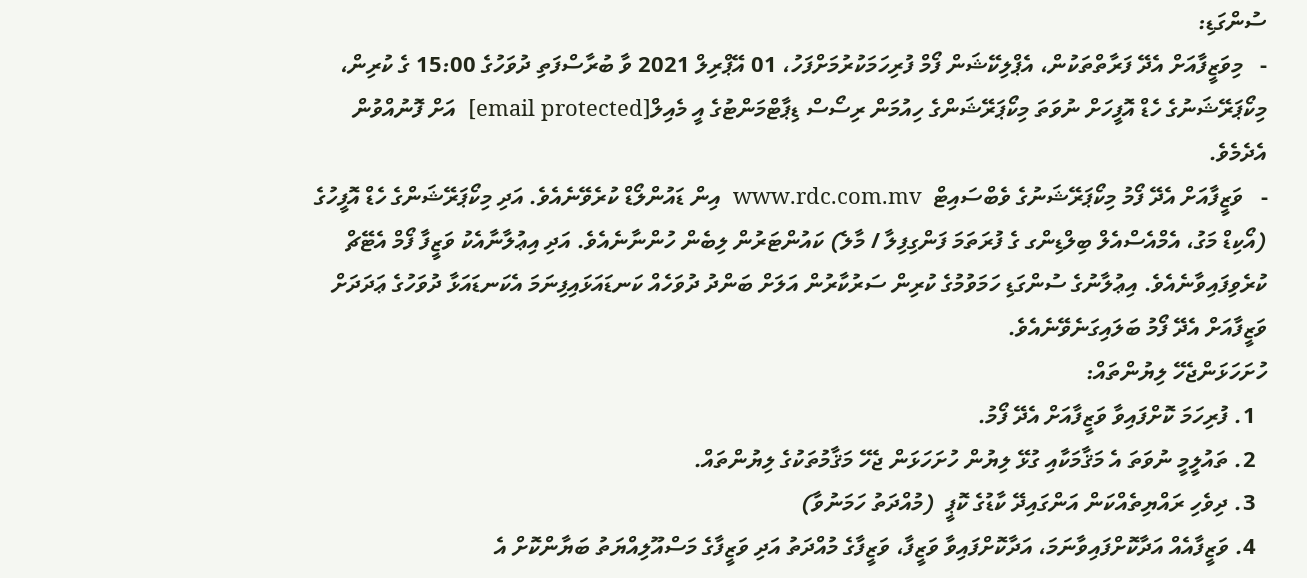ސުންގަޑި:
-   މިވަޒީފާއަށް އެދޭ ފަރާތްތަކުން، އެޕްލިކޭޝަން ފޯމް ފުރިހަމަކުރުމަށްފަހު، 01 އޭޕްރިލް 2021 ވާ ބުރާސްފަތި ދުވަހުގެ 15:00 ގެ ކުރިން، މިކޯޕަރޭޝަނުގެ ހެޑް އޮފީހަށް ނުވަތަ މިކޯޕަރޭޝަންގެ ހިއުމަން ރިސޯސް ޑިޕާޓްމަންޓުގެ އީ މެއިލް[email protected]  އަށް ފޮނުއްވުން އެދެމެވެ.
-   ވަޒީފާއަށް އެދޭ ފޯމު މިކޯޕަރޭޝަނުގެ ވެބްސައިޓް  www.rdc.com.mv  އިން ޑައުންލޯޑް ކުރެވޭނެއެވެ. އަދި މިކޯޕަރޭޝަންގެ ހެޑް އޮފީހުގެ (އޯކިޑް މަގު، އެމްއެސްއެލް ބިލްޑިންގ ގެ ފުރަތަމަ ފަންގިފިލާ / މާލެ) ކައުންޓަރުން ލިބެން ހުންނާނެއެވެ. އަދި އިޢުލާނާއެކު ވަޒީފާ ފޯމް އެޓޭޗް ކުރެވިފައިވާނެއެވެ. އިޢުލާނުގެ ސުންގަޑި ހަމަވުމުގެ ކުރިން ސަރުކާރުން އަލަށް ބަންދު ދުވަހެއް ކަނޑައަޅައިފިނަމަ އެކަނޑައަޅާ ދުވަހުގެ ޢަދަދަށް ވަޒީފާއަށް އެދޭ ފޯމު ބަލައިގަނެވޭނެއެވެ.
ހުށަހަޅަންޖެހޭ ލިޔުންތައް:
  1. ފުރިހަމަ ކޮށްފައިވާ ވަޒީފާއަށް އެދޭ ފޯމު.
  2. ތައުލީމީ ނުވަތަ އެ މަޤާމަކާއި ގުޅޭ ލިޔުން ހުށަހަޅަން ޖެހޭ މަޤާމުތަކުގެ ލިޔުންތައް.
  3. ދިވެހި ރައްޔިތެއްކަން އަންގައިދޭ ކާޑުގެ ކޮޕީ  (މުއްދަތު ހަމަނުވާ)
  4. ވަޒީފާއެއް އަދާކޮށްފައިވާނަމަ، އަދާކޮށްފައިވާ ވަޒީފާ، ވަޒީފާގެ މުއްދަތު އަދި ވަޒީފާގެ މަސްއޫލިއްޔަތު ބަޔާންކޮށް އެ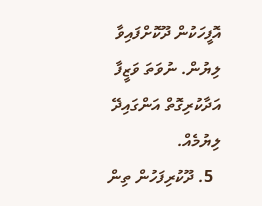އޮފީހަކުން ދޫކޮށްފައިވާ ލިޔުން. ނުވަތަ ވަޒީފާ އަދާކުރިގޮތް އަންގައިދޭ ލިޔުމެއް.
  5. ދޫކުރިފަހުން ތިން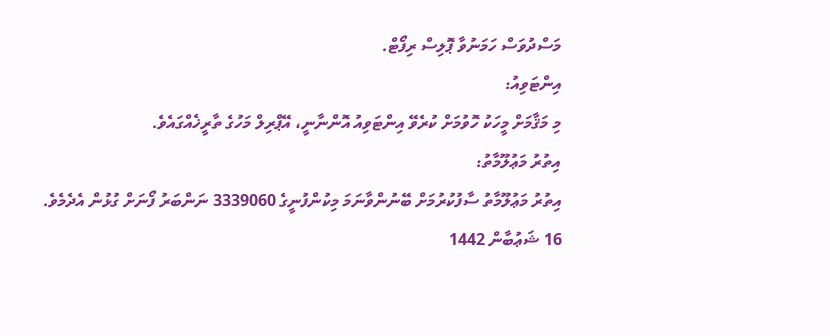މަސްދުވަސް ހަމަނުވާ ޕޮލިސް ރިފޯޓް.
އިންޓަވިއު:
މި މަޤާމަށް މީހަކު ހޮވުމަށް ކުރެވޭ އިންޓަވިއު އޮންނާނީ، އޭޕްރިލް މަހުގެ ތާރީޚެއްގައެވެ.
އިތުރު މަޢުލޫމާތު:
އިތުރު މަޢުލޫމާތު ސާފުކުރުމަށް ބޭނުންވާނަމަ މިކުންފުނީގެ 3339060 ނަންބަރު ފޯނަށް ގުޅުން އެދެމެވެ.
16 ޝަޢުބާން 1442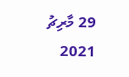29 މާރިޗު   2021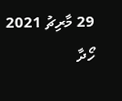29 މާރިޗު 2021
ހޯދާ